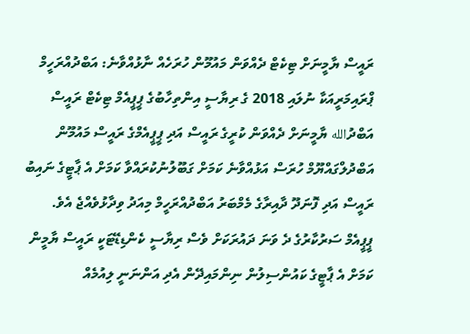ރައީސް ޔާމީނަށް ޓިކެޓް ދެއްވަން މައުމޫން ހުރަހެއް ނާޅުއްވާނެ: އަބްދުއްރަހީމް
ޕްރައިމަރީއަކާ ނުލައި 2018 ގެ ރިޔާސީ އިންތިހާބުގެ ޕީޕީއެމް ޓިކެޓް ރައީސް އަބްދުالله ޔާމީނަށް ދެއްވަން ކުރީގެ ރައީސް އަދި ޕީޕީއެމްގެ ރައީސް މައުމޫން އަބްދުލްގައްޔޫމް ހުރަސް އަޅުއްވާނެ ކަމަށް ގަބޫލުނުކުރައްވާ ކަމަށް އެ ޕާޓީގެ ނައިބު ރައީސް އަދި ފޮނަދޫ ދާއިރާގެ މެމްބަރު އަބްދުއްރަހީމް މިއަދު ވިދާޅުވެއްޖެ އެވެ.
ޕީޕީއެމް ސަރުކާރުގެ ދެ ވަނަ ދައުރަކަށް ވެސް ރިޔާސީ ކެންޑިޑޭޓަކީ ރައީސް ޔާމީން ކަމަށް އެ ޕާޓީގެ ކައުންސިލުން ނިންމައިދޭން އެދި އަންނަނީ ލިއުމެއް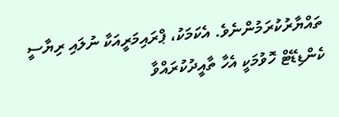ތައްޔާރުކުރަމުންނެވެ. އެކަމަކު، ޕްރައިމަރީއަކާ ނުލައި ރިޔާސީ ކެންޑިޑޭޓް ހޮވުމަކީ އެހާ ތާއީދުކުރައްވާ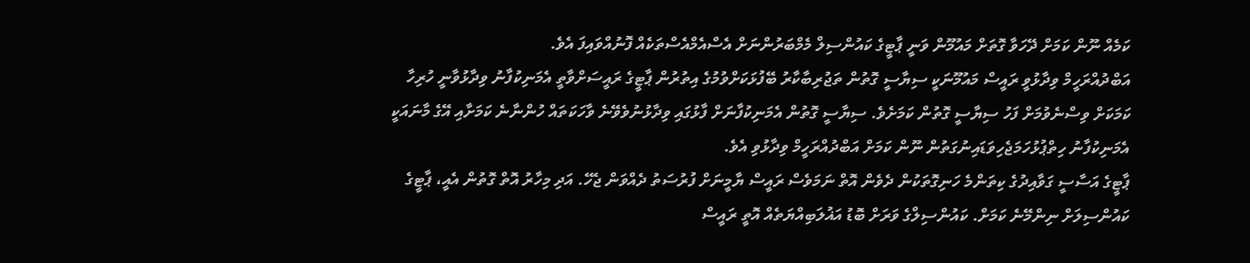ކަމެއް ނޫން ކަމަށް ދޭހަވާ ގޮތަށް މައުމޫން ވަނީ ޕާޓީގެ ކައުންސިލް މެމްބަރުންނަށް އެސްއެމްއެސްތަކެއް ފޮނުއްވައިފަ އެވެ.
އަބްދުއްރަހީމް ވިދާޅުވީ ރައީސް މައުމޫނަކީ ސިޔާސީ ގޮތުން ތަޖުރިބާކާރު ބޭފުޅަކަށްވުމުގެ އިތުރުން ޕާޓީގެ ރައީސަށްވާތީ އެމަނިކުފާނު ވިދާޅުވާނީ ހުރިހާ ކަމަކަށް ވިސްނެވުމަށް ފަހު ސިޔާސީ ގޮތުން ކަމަށެވެ. ސިޔާސީ ގޮތުން އެމަނިކުފާނަށް ފާޅުގައި ވިދާޅުނުވެވޭނެ ވާހަކަތައް ހުންނާނެ ކަމަށާއި އޭގެ މާނައަކީ އެމަނިކުފާނު ހިތްޕުޅުހަމަޖެހިވަޑައިނުގަތުން ނޫން ކަމަށް އަބްދުއްރަހީމް ވިދާޅުވި އެވެ.
ޕާޓީގެ އަސާސީ ގަވާއިދުގެ ކިތަންމެ ހަނިގޮތަކުން ދެވެން އޮތް ނަމަވެސް ރައީސް ޔާމީނަށް ފުރުސަތު ދެއްވަން ޖެހޭ. އަދި މިހާރު އޮތް ގޮތުން އެއީ، ޕާޓީގެ ކައުންސިލަށް ނިންމޭނެ ކަމަށް. ކައުންސިލްގެ ވަރަށް ބޮޑު އަޣުލަބިއްޔަތެއް އޮތީ ރައީސް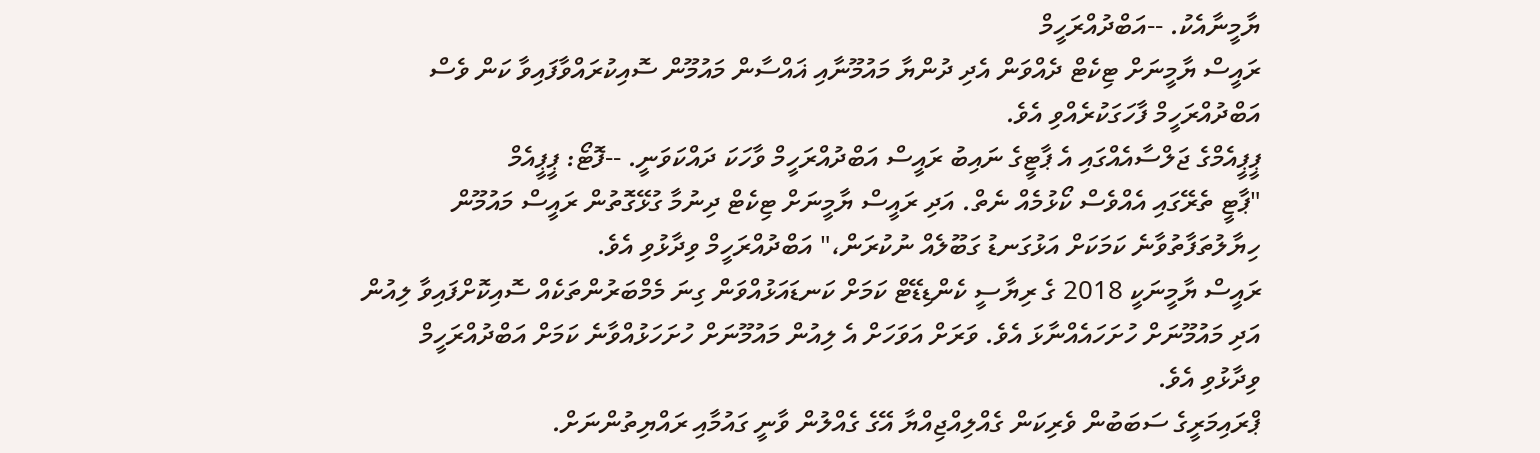ޔާމީނާއެކު. --އަބްދުއްރަހީމް
ރައީސް ޔާމީނަށް ޓިކެޓް ދެއްވަން އެދި ދުންޔާ މައުމޫނާއި ޣައްސާން މައުމޫން ސޮއިކުރައްވާފައިވާ ކަން ވެސް އަބްދުއްރަހީމް ފާހަގަކުރެއްވި އެވެ.
ޕީޕީއެމްގެ ޖަލްސާއެއްގައި އެ ޕާޓީގެ ނައިބު ރައީސް އަބްދުއްރަހީމް ވާހަކަ ދައްކަވަނީ. --ފޮޓޯ: ޕީޕީއެމް
"ޕާޓީ ތެރޭގައި އެއްވެސް ކޯޅުމެއް ނެތް. އަދި ރައީސް ޔާމީނަށް ޓިކެޓް ދިނުމާ ގުޅޭގޮތުން ރައީސް މައުމޫން ހިޔާލުތަފާތުވާނެ ކަމަކަށް އަޅުގަނޑު ގަބޫލެއް ނުކުރަން،" އަބްދުއްރަހީމް ވިދާޅުވި އެވެ.
ރައީސް ޔާމީނަކީ 2018 ގެ ރިޔާސީ ކެންޑިޑޭޓް ކަމަށް ކަނޑައަޅުއްވަން ގިނަ މެމްބަރުންތަކެއް ސޮއިކޮށްފައިވާ ލިއުން އަދި މައުމޫނަށް ހުށަހައެއްނާޅަ އެވެ. ވަރަށް އަވަހަށް އެ ލިއުން މައުމޫނަށް ހުށަހަޅުއްވާނެ ކަމަށް އަބްދުއްރަހީމް ވިދާޅުވި އެވެ.
ޕްރައިމަރީގެ ސަބަބުން ވެރިކަން ގެއްލިއްޖިއްޔާ އޭގެ ގެއްލުން ވާނީ ގައުމާއި ރައްޔިތުންނަށް.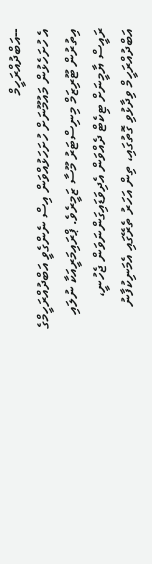--އަބްދުއްރަހީމް
އެ ހުށަހެޅުން މައުމޫނަށް ހުށަހަޅުއްވަން އިސް ނެންގެވީ އަބްދުއްރަހީމްގެ އިތުރުން ޓޫރިޒަމް މިނިސްޓަރު މޫސާ ޒަމީރެވެ. ޕްރައިމަރީއަކާ ނުލައި ރައީސް ޔާމީނަށް ޓިކެޓް ދެއްވަން އެދިވަޑައިގަންނަވަން ޖެހުނީ، އަބްދުއްރަހީމް ވިދާޅުވި ގޮތުގައި، ތިން އަހަރު ތެރޭގައި އެމަނިކުފާނު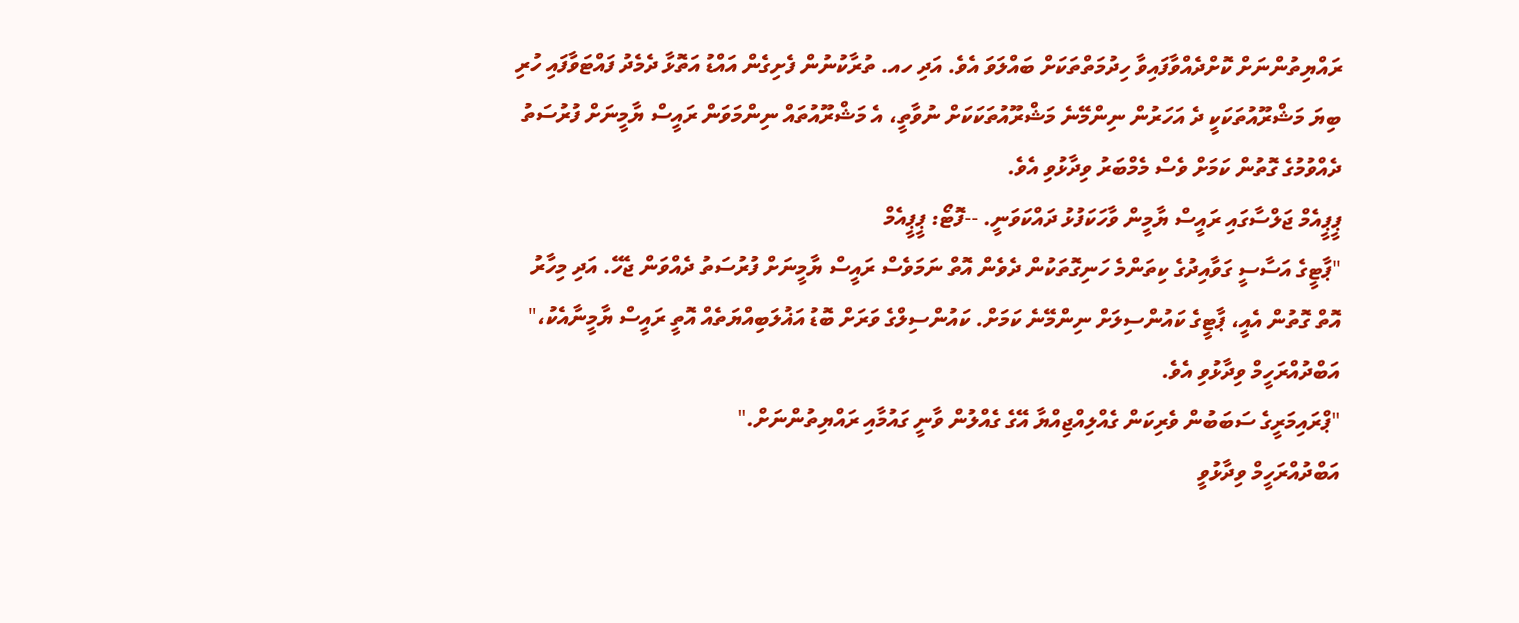ރައްޔިތުންނަށް ކޮށްދެއްވާފައިވާ ހިދުމަތްތަކަށް ބައްލަވަ އެވެ. އަދި ހއ. ތުރާކުނުން ފެށިގެން އައްޑު އަތޮޅާ ދެމެދު ފައްޓަވާފައި ހުރި ބިޔަ މަޝްރޫއުތަކަކީ ދެ އަހަރުން ނިންމޭނެ މަޝްރޫއުތަކަކަށް ނުވާތީ، އެ މަޝްރޫއުތައް ނިންމަވަން ރައީސް ޔާމީނަށް ފުރުސަތު ދެއްވުމުގެ ގޮތުން ކަމަށް ވެސް މެމްބަރު ވިދާޅުވި އެވެ.
ޕީޕީއެމް ޖަލްސާގައި ރައީސް ޔާމީން ވާހަކަފުޅު ދައްކަވަނީ. --ފޮޓޯ: ޕީޕީއެމް
"ޕާޓީގެ އަސާސީ ގަވާއިދުގެ ކިތަންމެ ހަނިގޮތަކުން ދެވެން އޮތް ނަމަވެސް ރައީސް ޔާމީނަށް ފުރުސަތު ދެއްވަން ޖެހޭ. އަދި މިހާރު އޮތް ގޮތުން އެއީ، ޕާޓީގެ ކައުންސިލަށް ނިންމޭނެ ކަމަށް. ކައުންސިލްގެ ވަރަށް ބޮޑު އަޣުލަބިއްޔަތެއް އޮތީ ރައީސް ޔާމީނާއެކު،" އަބްދުއްރަހީމް ވިދާޅުވި އެވެ.
"ޕްރައިމަރީގެ ސަބަބުން ވެރިކަން ގެއްލިއްޖިއްޔާ އޭގެ ގެއްލުން ވާނީ ގައުމާއި ރައްޔިތުންނަށް."
އަބްދުއްރަހީމް ވިދާޅުވީ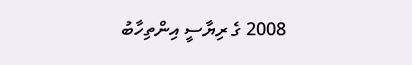2008 ގެ ރިޔާސީ އިންތިހާބު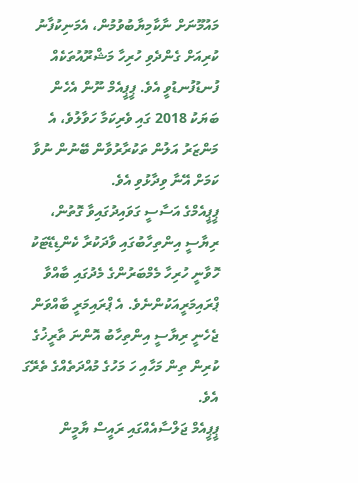މައުމޫނަށް ނާކާމިޔާބުވުމުން، އެމަނިކުފާނު ކުރިއަށް ގެންދެވި ހުރިހާ މަޝްރޫއުތަކެއް ފުނޑުފުނޑުވީ އެވެ. ޕީޕީއެމް ނޫން އެހެން ބަޔަކު 2018 ގައި ވެރިކަމާ ހަވާލުވެ، އެ މަންޒަރު އަލުން ތަކުރާރުވާން ބޭނުން ނުވާ ކަމަށް އޭނާ ވިދާޅުވި އެވެ.
ޕީޕީއެމްގެ އަސާސީ ގަވައިދުގައިވާ ގޮތުން، ރިޔާސީ އިންތިހާބުގައި ވާދަކުރާ ކެންޑިޑޭޓަކު ހޮވާނީ ހުރިހާ މެމްބަރުންގެ މެދުގައި ބާއްވާ ޕްރައިމަރީއަކުންނެވެ. އެ ޕްރައިމަރީ ބާއްވަން ޖެހެނީ ރިޔާސީ އިންތިހާބު އޮންނަ ތާރީޚުގެ ކުރިން ތިން މަހާއި ހަ މަހުގެ މުއްދަތެއްގެ ތެރޭގަ އެވެ.
ޕީޕީއެމް ޖަލްސާއެއްގައި ރައީސް ޔާމީން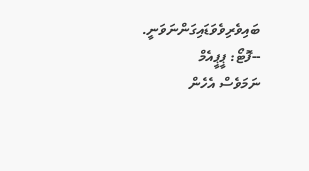ބައިވެރިވެވަޑައިގަންނަވަނީ. --ފޮޓޯ: ޕީޕީއެމް
ނަމަވެސް އެހެން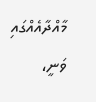މާއްދާއެއްގައި ވަނީ،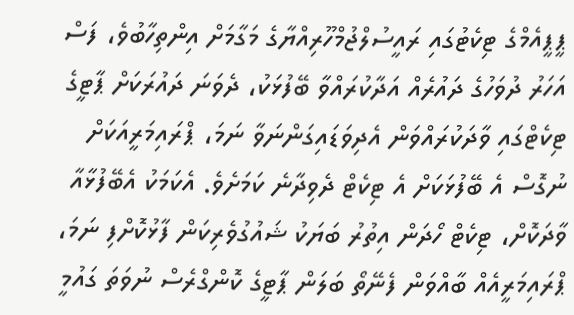ޕީޕީއެމްގެ ޓިކެޓުގައި ރައީސުލްޖުމްހޫރިއްޔާގެ މަގާމަށް އިންތިހާބުވެ، ފަސް އަހަރު ދުވަހުގެ ދައުރެއް އަދާކުރައްވާ ބޭފުޅަކު، ދެވަނަ ދައުރަކަށް ޕާޓީގެ ޓިކެޓްގައި ވާދަކުރައްވަން އެދިވަޑައިގަންނަވާ ނަމަ، ޕްރައިމަރީއަކަށް ނުގޮސް އެ ބޭފުޅަކަށް އެ ޓިކެޓް ދެވިދާނެ ކަމަށެވެ. އެކަމަކު އެބޭފުޅާއާ ވާދަކޮށް، ޓިކެޓް ހޯދަން އިތުރު ބަޔަކު ޝައުގުވެރިކަން ފާޅުކޮށްފި ނަމަ، ޕްރައިމަރީއެއް ބާއްވަން ފެނޭތޯ ބަލަން ޕާޓީގެ ކޮންގްރެސް ނުވަތަ ގައުމީ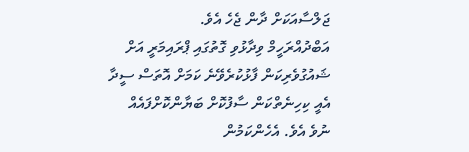ޖަލްސާއަކަށް ދާން ޖެހެ އެވެ.
އަބްދުއްރަހީމް ވިދާޅުވި ގޮތުގައި ޕްރައިމަރީ އަށް ޝައުގުވެރިކަން ފާޅުކުރެވޭނެ ކަމަށް އޮތަސް ސީދާ އެއީ ކިހިނެތްކަން ސާފުކޮށް ބަޔާންކޮށްފައެއް ނުވެ އެވެ. އެހެންކަމުން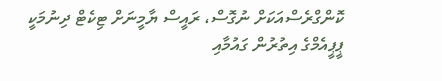ކޮންގްރެސްއަކަށް ނުގޮސް، ރައީސް ޔާމީނަށް ޓިކެޓް ދިނުމަކީ ޕީޕީއެމްގެ އިތުރުން ގައުމާއި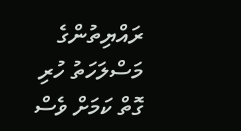ރައްޔިތުންގެ މަސްލަހަތު ހުރި ގޮތް ކަމަށް ވެސް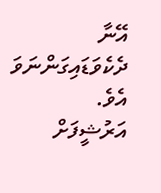އޭނާ ދެކެވަޑައިގަންނަވަ އެވެ.
އަރުޝީފަށް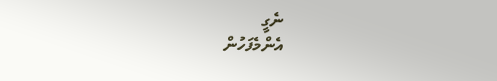ނެގީ
އެންމެފަހުން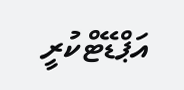އަޕްޑޭޓްކުރީ